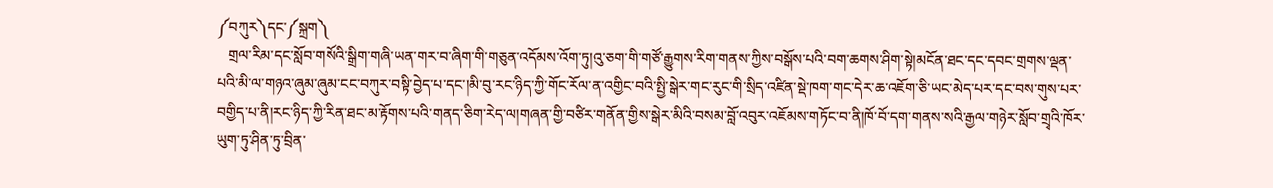༼བཀུར༽དང་༼སྐྲག༽
   གྲལ་རིམ་དང་སློབ་གསོའི་སྒྲིག་གཞི་ཡན་གར་བ་ཞིག་གི་གཅུན་འདོམས་འོག་ཏུ།འུ་ཅག་གི་གཙོ་རྒྱུགས་རིག་གནས་ཀྱིས་བསྒོས་པའི་བག་ཆགས་ཤིག་སྟེ།མངོན་ཐང་དང་དབང་གྲགས་ལྡན་པའི་མི་ལ་གཉའ་ཞུམ་ཞུམ་ངང་བཀུར་བསྟི་བྱེད་པ་དང་།མི་བུ་རང་ཉིད་ཀྱི་གོང་རོལ་ན་འགྱིང་བའི་སྤྱི་སྒེར་གང་རུང་གི་སྲིད་འཛིན་སྡེ་ཁག་གང་དེར་ཆ་འཇོག་ཅི་ཡང་མེད་པར་དང་བས་གུས་པར་བགྱིད་པ་ནི།རང་ཉིད་ཀྱི་རིན་ཐང་མ་རྟོགས་པའི་གནད་ཅིག་རེད་ལ།གཞན་གྱི་བཙིར་གནོན་གྱིས་སྒེར་མིའི་བསམ་བློ་འབུར་འཇོམས་གཏོང་བ་ནི།ཁོ་བོ་དག་གནས་སའི་རྒྱལ་གཉེར་སློབ་གྲྭའི་ཁོར་ཡུག་ཏུ་ཤིན་ཏུ་བྲིན་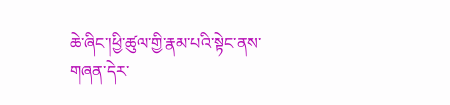ཆེ་ཞིང་།ཕྱི་ཚུལ་གྱི་རྣམ་པའི་སྟེང་ནས་གཞན་དེར་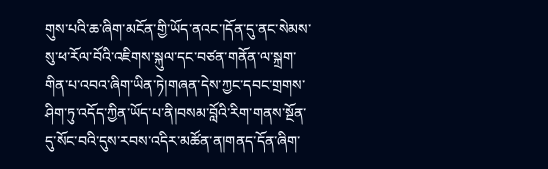གུས་པའི་ཆ་ཞིག་མངོན་གྱི་ཡོད་ནའང་།དོན་དུ་ནང་སེམས་སུ་ཕ་རོལ་བོའི་འཇིགས་སྐུལ་དང་བཙན་གནོན་ལ་སྐྲག་གིན་པ་འབའ་ཞིག་ཡིན་ཏེ།གཞན་དེས་ཀྱང་དབང་གྲགས་ཤིག་ཏུ་འདོད་ཀྱིན་ཡོད་པ་ནི།བསམ་བློའི་རིག་གནས་སྔོན་དུ་སོང་བའི་དུས་རབས་འདིར་མཚོན་ན།གནད་དོན་ཞིག་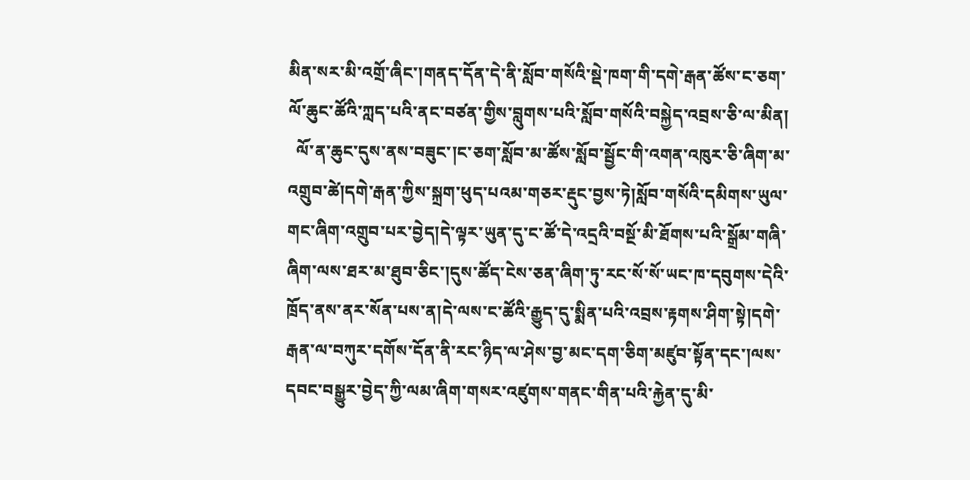མིན་སར་མི་འགྲོ་ཞིང་།གནད་དོན་དེ་ནི་སློབ་གསོའི་སྡེ་ཁག་གི་དགེ་རྒན་ཚོས་ང་ཅག་ལོ་ཆུང་ཚོའི་ཀླད་པའི་ནང་བཙན་གྱིས་བླུགས་པའི་སློབ་གསོའི་བསྐྱེད་འབྲས་ཅི་ལ་མིན།
  ལོ་ན་ཆུང་དུས་ནས་བཟུང་།ང་ཅག་སློབ་མ་ཚོས་སློབ་སྦྱོང་གི་འགན་འཁུར་ཅི་ཞིག་མ་འགྲུབ་ཚེ།དགེ་རྒན་ཀྱིས་སྐྲག་ཕུད་པའམ་གཅར་རྡུང་བྱས་ཏེ།སློབ་གསོའི་དམིགས་ཡུལ་གང་ཞིག་འགྲུབ་པར་བྱེད།དེ་ལྟར་ཡུན་དུ་ང་ཚོ་དེ་འདྲའི་བསྔོ་མི་ཐོགས་པའི་སྒྲོམ་གཞི་ཞིག་ལས་ཐར་མ་ཐུབ་ཅིང་།དུས་ཚོད་ངེས་ཅན་ཞིག་ཏུ་རང་སོ་སོ་ཡང་ཁ་དབུགས་དེའི་ཁྲོད་ནས་ནར་སོན་པས་ན།དེ་ལས་ང་ཚོའི་རྒྱུད་དུ་སྨིན་པའི་འབྲས་རྟགས་ཤིག་སྟེ།དགེ་རྒན་ལ་བཀུར་དགོས་དོན་ནི་རང་ཉིད་ལ་ཤེས་བྱ་མང་དག་ཅིག་མཛུབ་སྟོན་དང་།ལས་དབང་བསྒྱུར་བྱེད་ཀྱི་ལམ་ཞིག་གསར་འཛུགས་གནང་གིན་པའི་རྐྱེན་དུ་མི་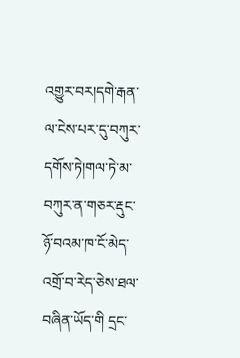འགྱུར་བར།དགེ་རྒན་ལ་ངེས་པར་དུ་བཀུར་དགོས་ཏེ།གལ་ཏེ་མ་བཀུར་ན་གཅར་རྡུང་ཉོ་བའམ་ཁ་ངོ་མེད་འགྲོ་བ་རེད་ཅེས་ཐལ་བཞིན་ཡོད་གི དྲང་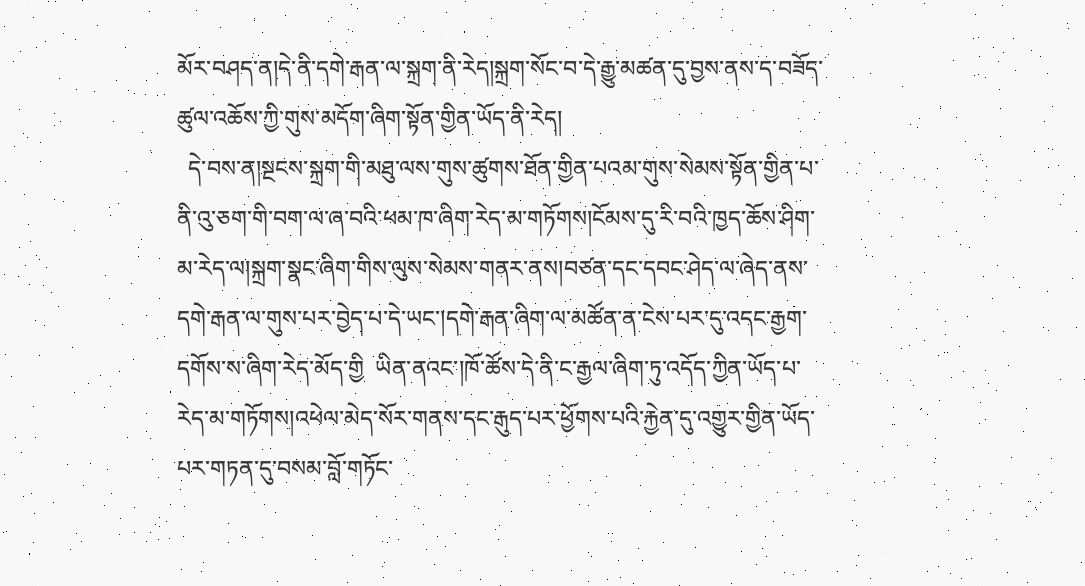མོར་བཤད་ན།དེ་ནི་དགེ་རྒན་ལ་སྐྲག་ནི་རེད།སྐྲག་སོང་བ་དེ་རྒྱུ་མཚན་དུ་བྱས་ནས་ད་བཟོད་ཚུལ་འཆོས་ཀྱི་གུས་མདོག་ཞིག་སྟོན་གྱིན་ཡོད་ནི་རེད།
  དེ་བས་ན།སྔངས་སྐྲག་གི་མཐུ་ལས་གུས་ཚུགས་ཐོན་གྱིན་པའམ་གུས་སེམས་སྟོན་གྱིན་པ་ནི་འུ་ཅག་གི་བག་ལ་ཞ་བའི་ཕམ་ཁ་ཞིག་རེད་མ་གཏོགས།ངོམས་དུ་རི་བའི་ཁྱད་ཆོས་ཤིག་མ་རེད་ལ།སྐྲག་སྣང་ཞིག་གིས་ལུས་སེམས་གནར་ནས།བཙན་དང་དབང་ཤེད་ལ་ཞེད་ནས་དགེ་རྒན་ལ་གུས་པར་བྱེད་པ་དེ་ཡང་།དགེ་རྒན་ཞིག་ལ་མཚོན་ན་ངེས་པར་དུ་འདང་རྒྱག་དགོས་ས་ཞིག་རེད་མོད་གྱི  ཡིན་ནའང་།ཁོ་ཚོས་དེ་ནི་ང་རྒྱལ་ཞིག་ཏུ་འདོད་ཀྱིན་ཡོད་པ་རེད་མ་གཏོགས།འཕེལ་མེད་སོར་གནས་དང་རྒུད་པར་ཕྱོགས་པའི་རྐྱེན་དུ་འགྱུར་གྱིན་ཡོད་པར་གཏན་དུ་བསམ་བློ་གཏོང་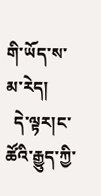གི་ཡོད་ས་མ་རེད།
  དེ་ལྟར།ང་ཚོའི་རྒྱུད་ཀྱི་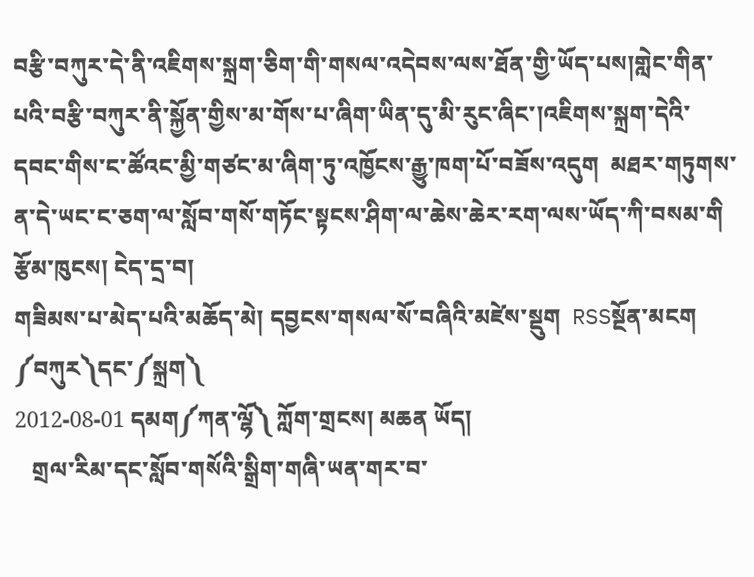བརྩི་བཀུར་དེ་ནི་འཇིགས་སྐྲག་ཅིག་གི་གསལ་འདེབས་ལས་ཐོན་གྱི་ཡོད་པས།གླེང་གིན་པའི་བརྩི་བཀུར་ནི་སྐྱོན་གྱིས་མ་གོས་པ་ཞིག་ཡིན་དུ་མི་རུང་ཞིང་།འཇིགས་སྐྲག་དེའི་དབང་གིས་ང་ཚོའང་མྱི་གཙང་མ་ཞིག་ཏུ་འཁྱོངས་རྒྱུ་ཁག་པོ་བཟོས་འདུག  མཐར་གཏུགས་ན་དེ་ཡང་ང་ཅག་ལ་སློབ་གསོ་གཏོང་སྟངས་ཤིག་ལ་ཆེས་ཆེར་རག་ལས་ཡོད་ཀི་བསམ་གི
རྩོམ་ཁུངས། ངེད་དྲ་བ།
གཟིམས་པ་མེད་པའི་མཆོད་མེ། དབྱངས་གསལ་སོ་བཞིའི་མཛེས་སྡུག  RSSསྔོན་མངག
༼བཀུར༽དང་༼སྐྲག༽
2012-08-01 དམག༼ཀན་ལྷོ༽ ཀློག་གྲངས། མཆན ཡོད།
   གྲལ་རིམ་དང་སློབ་གསོའི་སྒྲིག་གཞི་ཡན་གར་བ་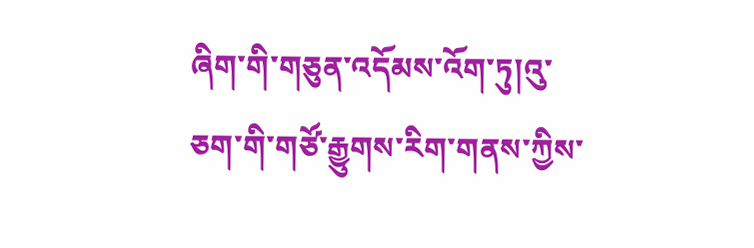ཞིག་གི་གཅུན་འདོམས་འོག་ཏུ།འུ་ཅག་གི་གཙོ་རྒྱུགས་རིག་གནས་ཀྱིས་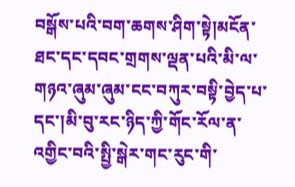བསྒོས་པའི་བག་ཆགས་ཤིག་སྟེ།མངོན་ཐང་དང་དབང་གྲགས་ལྡན་པའི་མི་ལ་གཉའ་ཞུམ་ཞུམ་ངང་བཀུར་བསྟི་བྱེད་པ་དང་།མི་བུ་རང་ཉིད་ཀྱི་གོང་རོལ་ན་འགྱིང་བའི་སྤྱི་སྒེར་གང་རུང་གི་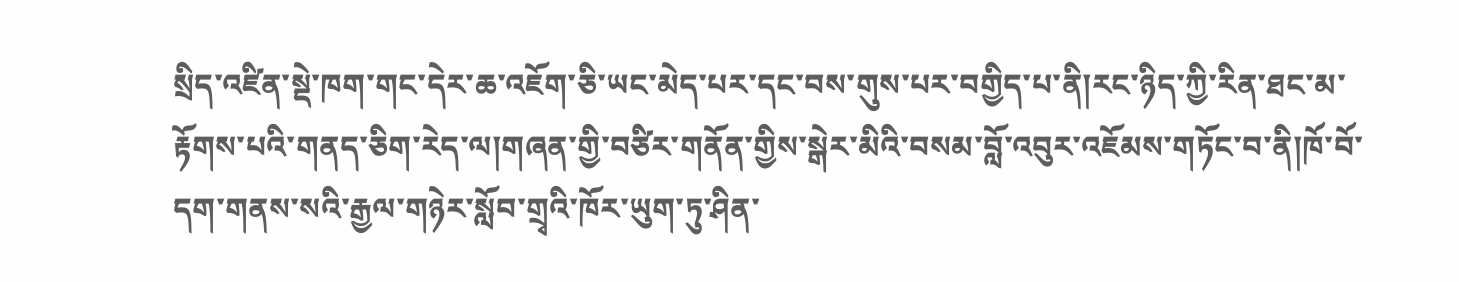སྲིད་འཛིན་སྡེ་ཁག་གང་དེར་ཆ་འཇོག་ཅི་ཡང་མེད་པར་དང་བས་གུས་པར་བགྱིད་པ་ནི།རང་ཉིད་ཀྱི་རིན་ཐང་མ་རྟོགས་པའི་གནད་ཅིག་རེད་ལ།གཞན་གྱི་བཙིར་གནོན་གྱིས་སྒེར་མིའི་བསམ་བློ་འབུར་འཇོམས་གཏོང་བ་ནི།ཁོ་བོ་དག་གནས་སའི་རྒྱལ་གཉེར་སློབ་གྲྭའི་ཁོར་ཡུག་ཏུ་ཤིན་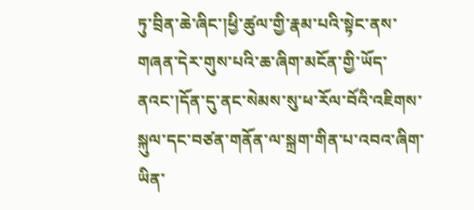ཏུ་བྲིན་ཆེ་ཞིང་།ཕྱི་ཚུལ་གྱི་རྣམ་པའི་སྟེང་ནས་གཞན་དེར་གུས་པའི་ཆ་ཞིག་མངོན་གྱི་ཡོད་ནའང་།དོན་དུ་ནང་སེམས་སུ་ཕ་རོལ་བོའི་འཇིགས་སྐུལ་དང་བཙན་གནོན་ལ་སྐྲག་གིན་པ་འབའ་ཞིག་ཡིན་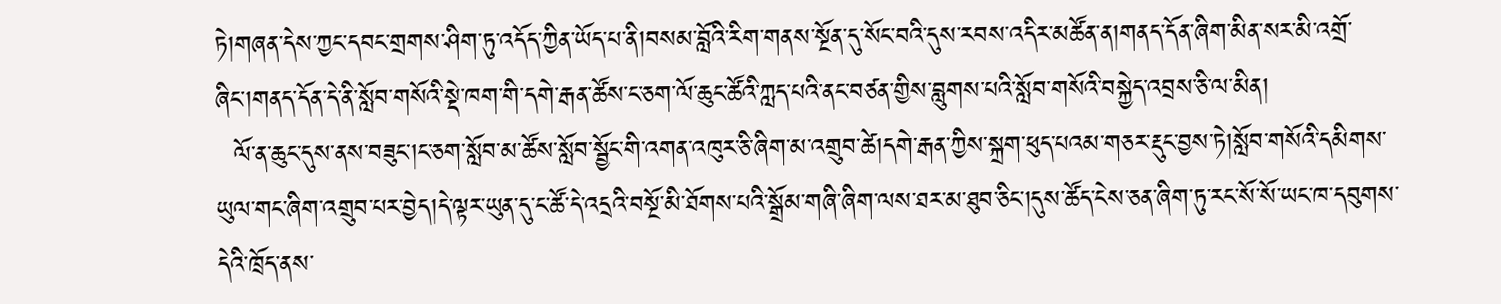ཏེ།གཞན་དེས་ཀྱང་དབང་གྲགས་ཤིག་ཏུ་འདོད་ཀྱིན་ཡོད་པ་ནི།བསམ་བློའི་རིག་གནས་སྔོན་དུ་སོང་བའི་དུས་རབས་འདིར་མཚོན་ན།གནད་དོན་ཞིག་མིན་སར་མི་འགྲོ་ཞིང་།གནད་དོན་དེ་ནི་སློབ་གསོའི་སྡེ་ཁག་གི་དགེ་རྒན་ཚོས་ང་ཅག་ལོ་ཆུང་ཚོའི་ཀླད་པའི་ནང་བཙན་གྱིས་བླུགས་པའི་སློབ་གསོའི་བསྐྱེད་འབྲས་ཅི་ལ་མིན།
  ལོ་ན་ཆུང་དུས་ནས་བཟུང་།ང་ཅག་སློབ་མ་ཚོས་སློབ་སྦྱོང་གི་འགན་འཁུར་ཅི་ཞིག་མ་འགྲུབ་ཚེ།དགེ་རྒན་ཀྱིས་སྐྲག་ཕུད་པའམ་གཅར་རྡུང་བྱས་ཏེ།སློབ་གསོའི་དམིགས་ཡུལ་གང་ཞིག་འགྲུབ་པར་བྱེད།དེ་ལྟར་ཡུན་དུ་ང་ཚོ་དེ་འདྲའི་བསྔོ་མི་ཐོགས་པའི་སྒྲོམ་གཞི་ཞིག་ལས་ཐར་མ་ཐུབ་ཅིང་།དུས་ཚོད་ངེས་ཅན་ཞིག་ཏུ་རང་སོ་སོ་ཡང་ཁ་དབུགས་དེའི་ཁྲོད་ནས་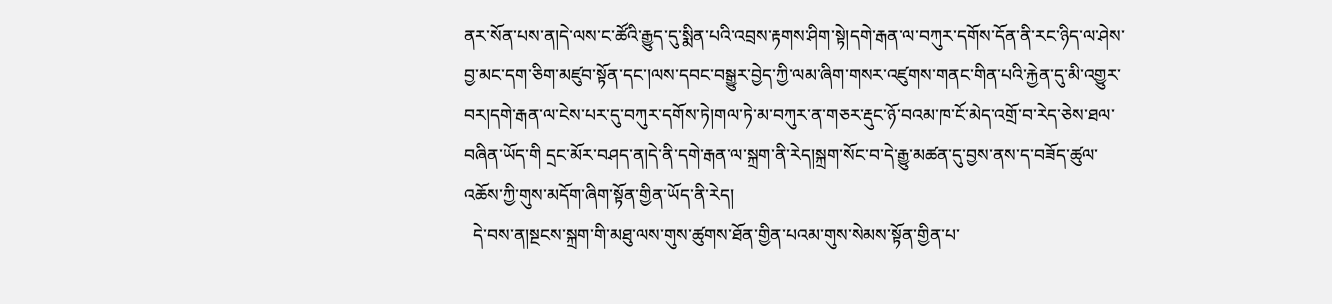ནར་སོན་པས་ན།དེ་ལས་ང་ཚོའི་རྒྱུད་དུ་སྨིན་པའི་འབྲས་རྟགས་ཤིག་སྟེ།དགེ་རྒན་ལ་བཀུར་དགོས་དོན་ནི་རང་ཉིད་ལ་ཤེས་བྱ་མང་དག་ཅིག་མཛུབ་སྟོན་དང་།ལས་དབང་བསྒྱུར་བྱེད་ཀྱི་ལམ་ཞིག་གསར་འཛུགས་གནང་གིན་པའི་རྐྱེན་དུ་མི་འགྱུར་བར།དགེ་རྒན་ལ་ངེས་པར་དུ་བཀུར་དགོས་ཏེ།གལ་ཏེ་མ་བཀུར་ན་གཅར་རྡུང་ཉོ་བའམ་ཁ་ངོ་མེད་འགྲོ་བ་རེད་ཅེས་ཐལ་བཞིན་ཡོད་གི དྲང་མོར་བཤད་ན།དེ་ནི་དགེ་རྒན་ལ་སྐྲག་ནི་རེད།སྐྲག་སོང་བ་དེ་རྒྱུ་མཚན་དུ་བྱས་ནས་ད་བཟོད་ཚུལ་འཆོས་ཀྱི་གུས་མདོག་ཞིག་སྟོན་གྱིན་ཡོད་ནི་རེད།
  དེ་བས་ན།སྔངས་སྐྲག་གི་མཐུ་ལས་གུས་ཚུགས་ཐོན་གྱིན་པའམ་གུས་སེམས་སྟོན་གྱིན་པ་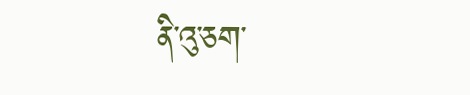ནི་འུ་ཅག་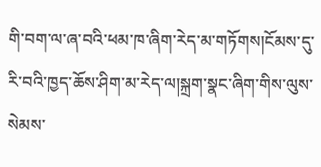གི་བག་ལ་ཞ་བའི་ཕམ་ཁ་ཞིག་རེད་མ་གཏོགས།ངོམས་དུ་རི་བའི་ཁྱད་ཆོས་ཤིག་མ་རེད་ལ།སྐྲག་སྣང་ཞིག་གིས་ལུས་སེམས་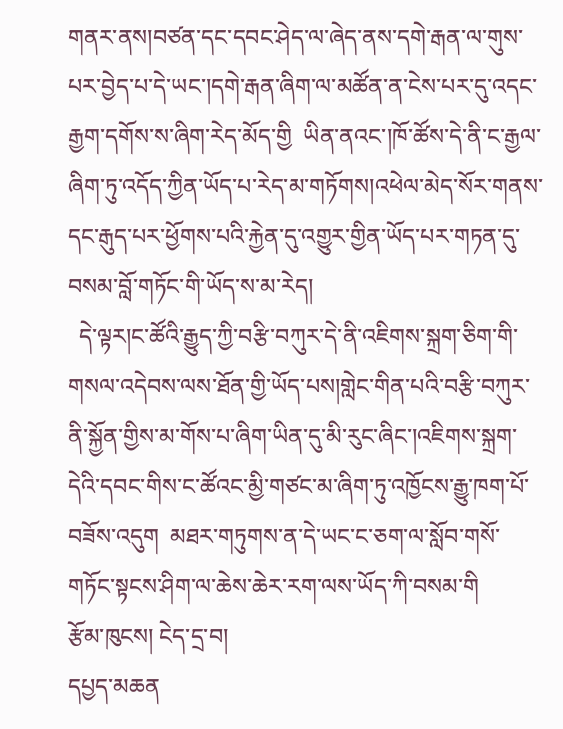གནར་ནས།བཙན་དང་དབང་ཤེད་ལ་ཞེད་ནས་དགེ་རྒན་ལ་གུས་པར་བྱེད་པ་དེ་ཡང་།དགེ་རྒན་ཞིག་ལ་མཚོན་ན་ངེས་པར་དུ་འདང་རྒྱག་དགོས་ས་ཞིག་རེད་མོད་གྱི  ཡིན་ནའང་།ཁོ་ཚོས་དེ་ནི་ང་རྒྱལ་ཞིག་ཏུ་འདོད་ཀྱིན་ཡོད་པ་རེད་མ་གཏོགས།འཕེལ་མེད་སོར་གནས་དང་རྒུད་པར་ཕྱོགས་པའི་རྐྱེན་དུ་འགྱུར་གྱིན་ཡོད་པར་གཏན་དུ་བསམ་བློ་གཏོང་གི་ཡོད་ས་མ་རེད།
  དེ་ལྟར།ང་ཚོའི་རྒྱུད་ཀྱི་བརྩི་བཀུར་དེ་ནི་འཇིགས་སྐྲག་ཅིག་གི་གསལ་འདེབས་ལས་ཐོན་གྱི་ཡོད་པས།གླེང་གིན་པའི་བརྩི་བཀུར་ནི་སྐྱོན་གྱིས་མ་གོས་པ་ཞིག་ཡིན་དུ་མི་རུང་ཞིང་།འཇིགས་སྐྲག་དེའི་དབང་གིས་ང་ཚོའང་མྱི་གཙང་མ་ཞིག་ཏུ་འཁྱོངས་རྒྱུ་ཁག་པོ་བཟོས་འདུག  མཐར་གཏུགས་ན་དེ་ཡང་ང་ཅག་ལ་སློབ་གསོ་གཏོང་སྟངས་ཤིག་ལ་ཆེས་ཆེར་རག་ལས་ཡོད་ཀི་བསམ་གི
རྩོམ་ཁུངས། ངེད་དྲ་བ།
དཔྱད་མཆན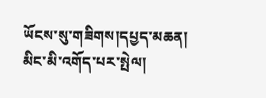ཡོངས་སུ་གཟིགས།དཔྱད་མཆན།
མིང་མི་འགོད་པར་སྤེལ།